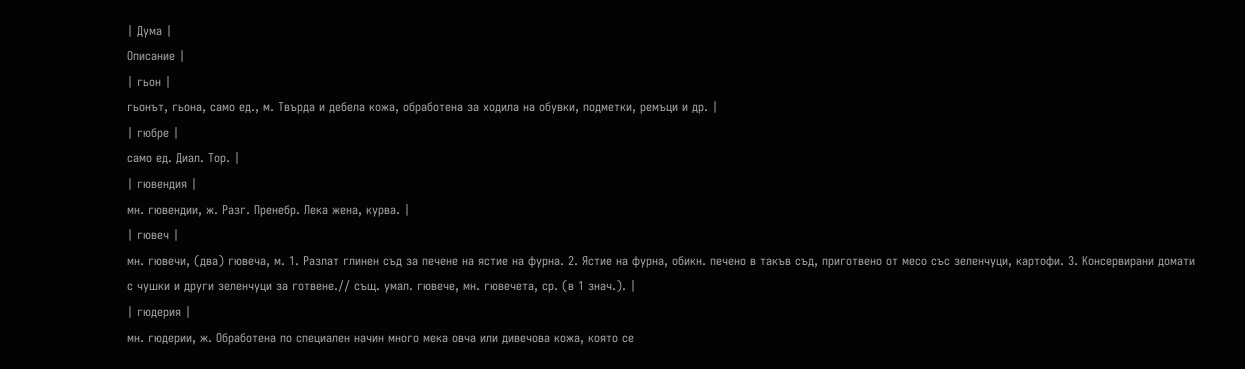| Дума |
Описание |
| гьон |
гьонът, гьона, само ед., м. Твърда и дебела кожа, обработена за ходила на обувки, подметки, ремъци и др. |
| гюбре |
само ед. Диал. Тор. |
| гювендия |
мн. гювендии, ж. Разг. Пренебр. Лека жена, курва. |
| гювеч |
мн. гювечи, (два) гювеча, м. 1. Разлат глинен съд за печене на ястие на фурна. 2. Ястие на фурна, обикн. печено в такъв съд, приготвено от месо със зеленчуци, картофи. 3. Консервирани домати с чушки и други зеленчуци за готвене.// същ. умал. гювече, мн. гювечета, ср. (в 1 знач.). |
| гюдерия |
мн. гюдерии, ж. Обработена по специален начин много мека овча или дивечова кожа, която се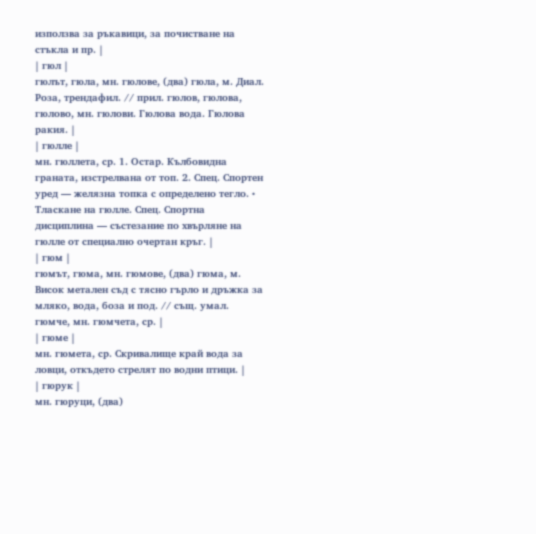използва за ръкавици, за почистване на стъкла и пр. |
| гюл |
гюлът, гюла, мн. гюлове, (два) гюла, м. Диал. Роза, трендафил. // прил. гюлов, гюлова, гюлово, мн. гюлови. Гюлова вода. Гюлова ракия. |
| гюлле |
мн. гюллета, ср. 1. Остар. Кълбовидна граната, изстрелвана от топ. 2. Спец. Спортен уред — желязна топка с определено тегло. • Тласкане на гюлле. Спец. Спортна дисциплина — състезание по хвърляне на гюлле от специално очертан кръг. |
| гюм |
гюмът, гюма, мн. гюмове, (два) гюма, м. Висок метален съд с тясно гърло и дръжка за мляко, вода, боза и под. // същ. умал. гюмче, мн. гюмчета, ср. |
| гюме |
мн. гюмета, ср. Скривалище край вода за ловци, откъдето стрелят по водни птици. |
| гюрук |
мн. гюруци, (два)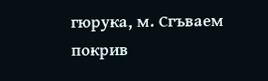гюрука, м. Сгъваем покрив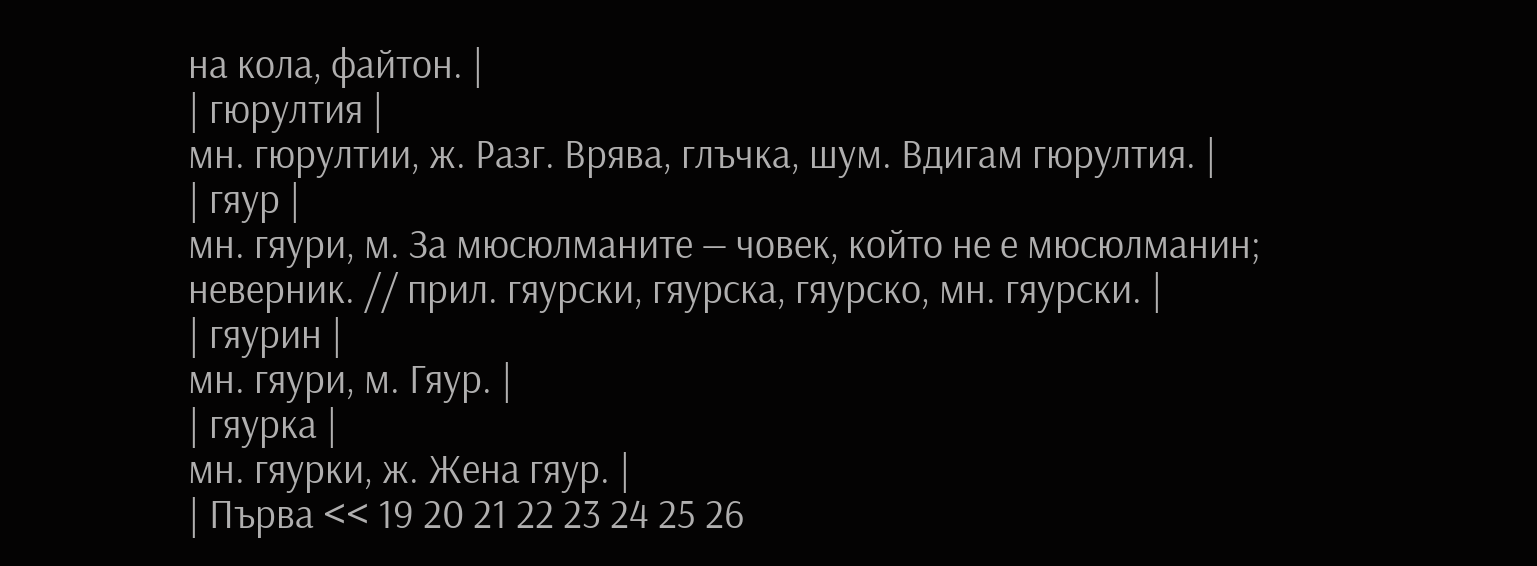на кола, файтон. |
| гюрултия |
мн. гюрултии, ж. Разг. Врява, глъчка, шум. Вдигам гюрултия. |
| гяур |
мн. гяури, м. За мюсюлманите — човек, който не е мюсюлманин; неверник. // прил. гяурски, гяурска, гяурско, мн. гяурски. |
| гяурин |
мн. гяури, м. Гяур. |
| гяурка |
мн. гяурки, ж. Жена гяур. |
| Първа << 19 20 21 22 23 24 25 26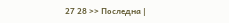27 28 >> Последна |